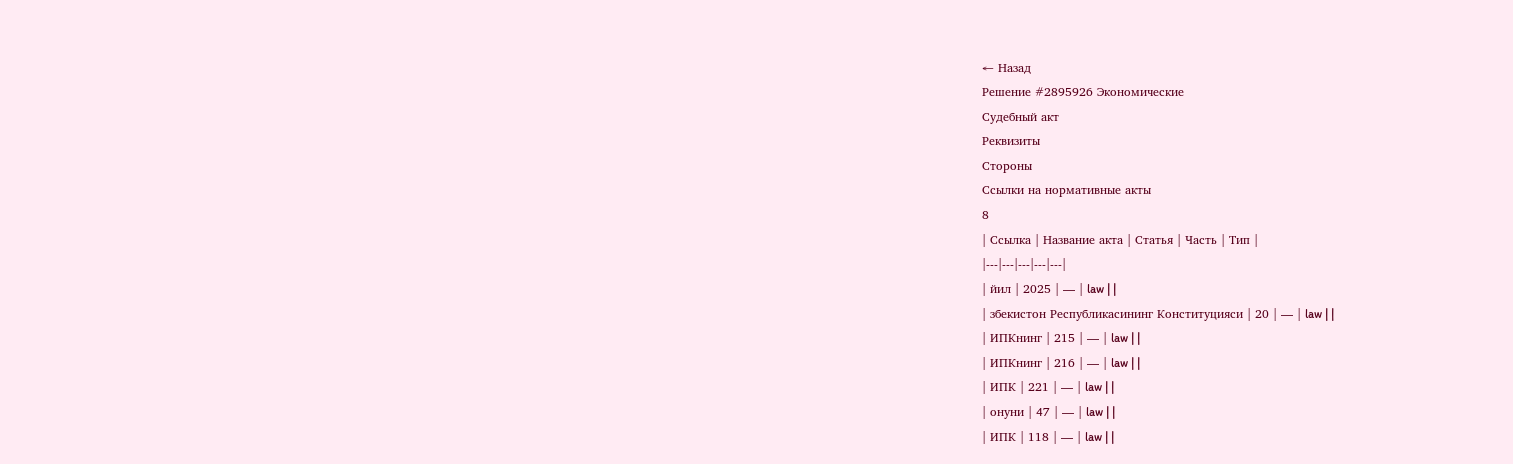← Назад
Решение #2895926 Экономические
Судебный акт
Реквизиты
Стороны
Ссылки на нормативные акты
8
| Ссылка | Название акта | Статья | Часть | Тип |
|---|---|---|---|---|
| йил | 2025 | — | law | |
| збекистон Республикасининг Конституцияси | 20 | — | law | |
| ИПКнинг | 215 | — | law | |
| ИПКнинг | 216 | — | law | |
| ИПК | 221 | — | law | |
| онуни | 47 | — | law | |
| ИПК | 118 | — | law | |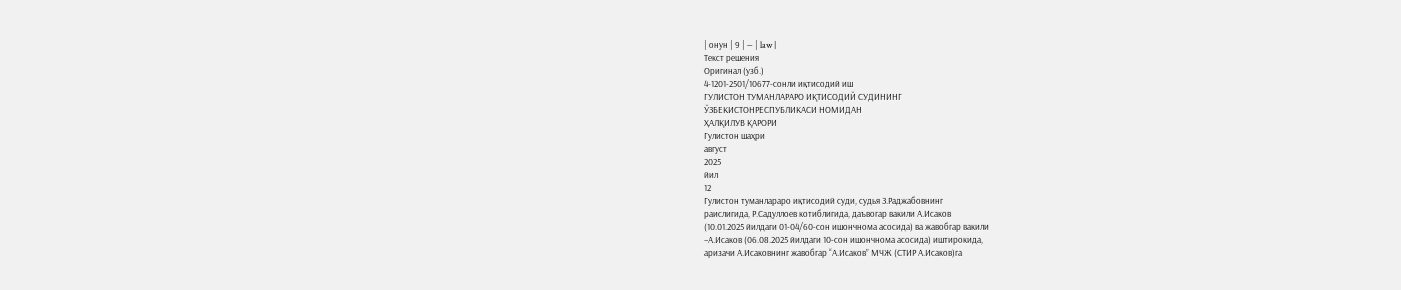| онун | 9 | — | law |
Текст решения
Оригинал (узб.)
4-1201-2501/10677-сонли иқтисодий иш
ГУЛИСТОН ТУМАНЛАРАРО ИҚТИСОДИЙ СУДИНИНГ
ЎЗБЕКИСТОНРЕСПУБЛИКАСИ НОМИДАН
ҲАЛҚИЛУВ ҚАРОРИ
Гулистон шаҳри
август
2025
йил
12
Гулистон туманлараро иқтисодий суди, судья З.Раджабовнинг
раислигида, Р.Садуллоев котиблигида, даъвогар вакили А.Исаков
(10.01.2025 йилдаги 01-04/60-сон ишончнома асосида) ва жавобгар вакили
–А.Исаков (06.08.2025 йилдаги 10-сон ишончнома асосида) иштирокида,
аризачи А.Исаковнинг жавобгар “А.Исаков” МЧЖ (СТИР А.Исаков)га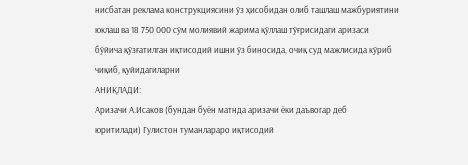нисбатан реклама конструкциясини ўз ҳисобидан олиб ташлаш мажбуриятини
юклаш ва 18 750 000 сўм молиявий жарима қўллаш тўғрисидаги аризаси
бўйича қўзғатилган иқтисодий ишни ўз биносида, очиқ суд мажлисида кўриб
чиқиб, қуйидагиларни
АНИҚЛАДИ:
Аризачи А.Исаков (бундан буён матнда аризачи ёки даъвогар деб
юритилади) Гулистон туманлараро иқтисодий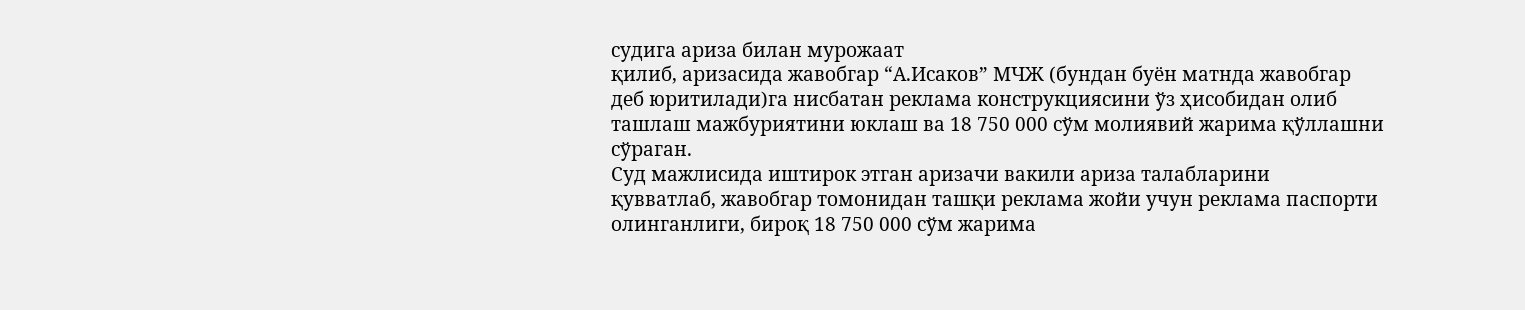судига ариза билан мурожаат
қилиб, аризасида жавобгар “А.Исаков” МЧЖ (бундан буён матнда жавобгар
деб юритилади)га нисбатан реклама конструкциясини ўз ҳисобидан олиб
ташлаш мажбуриятини юклаш ва 18 750 000 сўм молиявий жарима қўллашни
сўраган.
Суд мажлисида иштирок этган аризачи вакили ариза талабларини
қувватлаб, жавобгар томонидан ташқи реклама жойи учун реклама паспорти
олинганлиги, бироқ 18 750 000 сўм жарима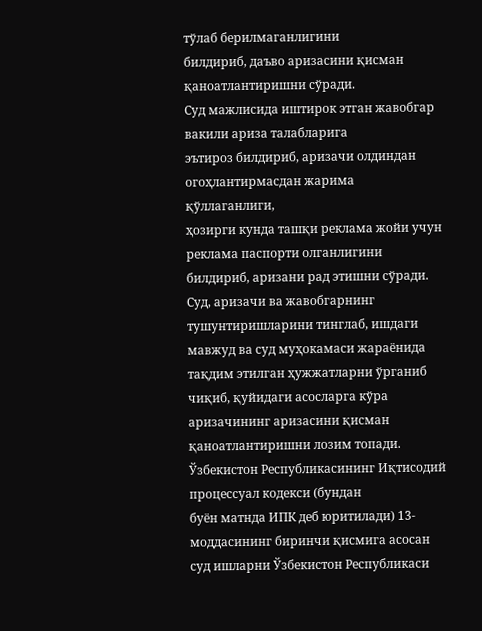тўлаб берилмаганлигини
билдириб, даъво аризасини қисман қаноатлантиришни сўради.
Суд мажлисида иштирок этган жавобгар вакили ариза талабларига
эътироз билдириб, аризачи олдиндан огоҳлантирмасдан жарима қўллаганлиги,
ҳозирги кунда ташқи реклама жойи учун реклама паспорти олганлигини
билдириб, аризани рад этишни сўради.
Суд, аризачи ва жавобгарнинг тушунтиришларини тинглаб, ишдаги
мавжуд ва суд муҳокамаси жараёнида тақдим этилган ҳужжатларни ўрганиб
чиқиб, қуйидаги асосларга кўра аризачининг аризасини қисман
қаноатлантиришни лозим топади.
Ўзбекистон Республикасининг Иқтисодий процессуал кодекси (бундан
буён матнда ИПК деб юритилади) 13-моддасининг биринчи қисмига асосан
суд ишларни Ўзбекистон Республикаси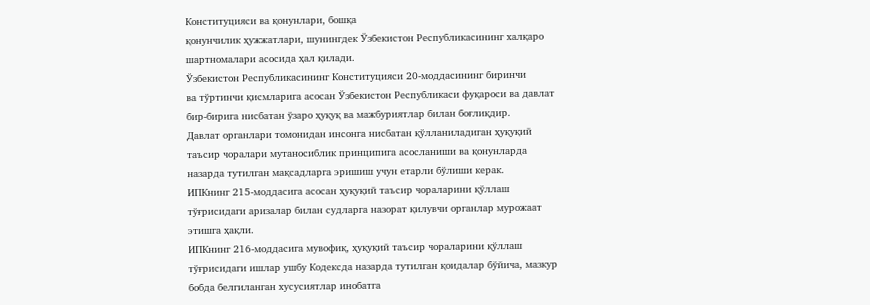Конституцияси ва қонунлари, бошқа
қонунчилик ҳужжатлари, шунингдек Ўзбекистон Республикасининг халқаро
шартномалари асосида ҳал қилади.
Ўзбекистон Республикасининг Конституцияси 20-моддасининг биринчи
ва тўртинчи қисмларига асосан Ўзбекистон Республикаси фуқароси ва давлат
бир-бирига нисбатан ўзаро ҳуқуқ ва мажбуриятлар билан боғлиқдир.
Давлат органлари томонидан инсонга нисбатан қўлланиладиган ҳуқуқий
таъсир чоралари мутаносиблик принципига асосланиши ва қонунларда
назарда тутилган мақсадларга эришиш учун етарли бўлиши керак.
ИПКнинг 215-моддасига асосан ҳуқуқий таъсир чораларини қўллаш
тўғрисидаги аризалар билан судларга назорат қилувчи органлар мурожаат
этишга ҳақли.
ИПКнинг 216-моддасига мувофиқ, ҳуқуқий таъсир чораларини қўллаш
тўғрисидаги ишлар ушбу Кодексда назарда тутилган қоидалар бўйича, мазкур
бобда белгиланган хусусиятлар инобатга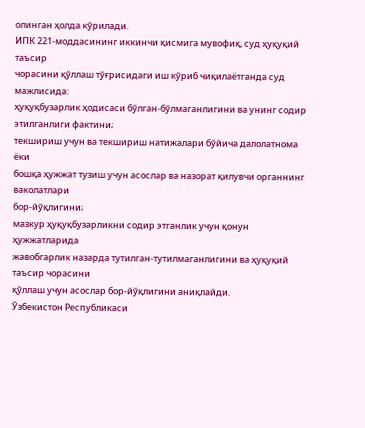олинган ҳолда кўрилади.
ИПК 221-моддасининг иккинчи қисмига мувофиқ, суд ҳуқуқий таъсир
чорасини қўллаш тўғрисидаги иш кўриб чиқилаётганда суд мажлисида:
ҳуқуқбузарлик ҳодисаси бўлган-бўлмаганлигини ва унинг содир
этилганлиги фактини;
текшириш учун ва текшириш натижалари бўйича далолатнома ёки
бошқа ҳужжат тузиш учун асослар ва назорат қилувчи органнинг ваколатлари
бор-йўқлигини;
мазкур ҳуқуқбузарликни содир этганлик учун қонун ҳужжатларида
жавобгарлик назарда тутилган-тутилмаганлигини ва ҳуқуқий таъсир чорасини
қўллаш учун асослар бор-йўқлигини аниқлайди.
Ўзбекистон Республикаси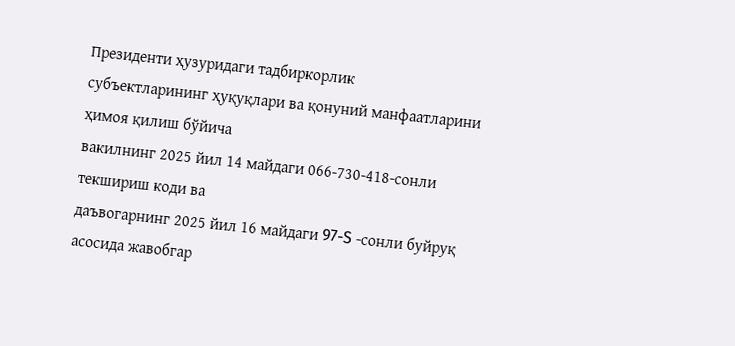Президенти ҳузуридаги тадбиркорлик
субъектларининг ҳуқуқлари ва қонуний манфаатларини ҳимоя қилиш бўйича
вакилнинг 2025 йил 14 майдаги 066-730-418-сонли текшириш коди ва
даъвогарнинг 2025 йил 16 майдаги 97-S -сонли буйруқ асосида жавобгар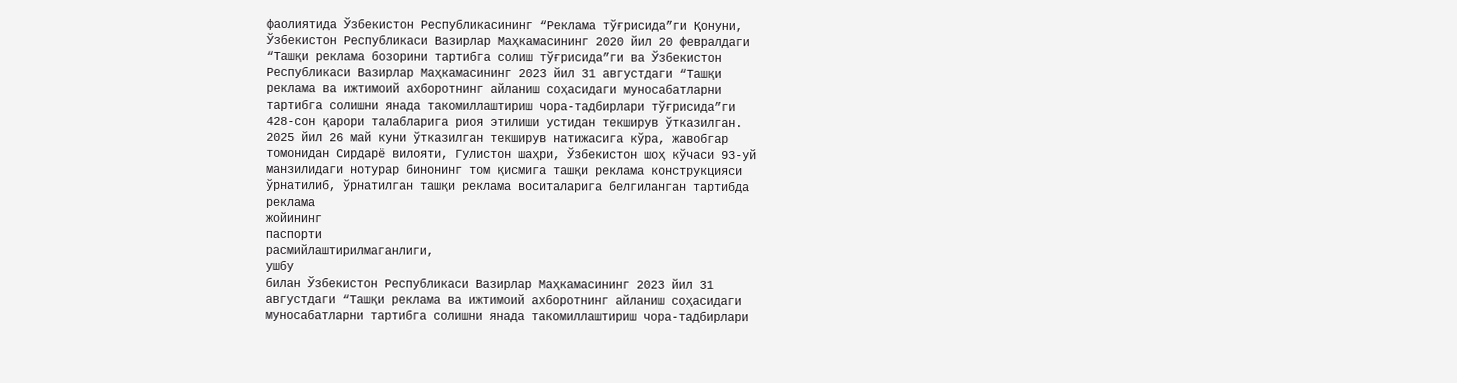фаолиятида Ўзбекистон Республикасининг “Реклама тўғрисида”ги Қонуни,
Ўзбекистон Республикаси Вазирлар Маҳкамасининг 2020 йил 20 февралдаги
“Ташқи реклама бозорини тартибга солиш тўғрисида”ги ва Ўзбекистон
Республикаси Вазирлар Маҳкамасининг 2023 йил 31 августдаги “Ташқи
реклама ва ижтимоий ахборотнинг айланиш соҳасидаги муносабатларни
тартибга солишни янада такомиллаштириш чора-тадбирлари тўғрисида”ги
428-сон қарори талабларига риоя этилиши устидан текширув ўтказилган.
2025 йил 26 май куни ўтказилган текширув натижасига кўра, жавобгар
томонидан Сирдарё вилояти, Гулистон шаҳри, Ўзбекистон шоҳ кўчаси 93-уй
манзилидаги нотурар бинонинг том қисмига ташқи реклама конструкцияси
ўрнатилиб, ўрнатилган ташқи реклама воситаларига белгиланган тартибда
реклама
жойининг
паспорти
расмийлаштирилмаганлиги,
ушбу
билан Ўзбекистон Республикаси Вазирлар Маҳкамасининг 2023 йил 31
августдаги “Ташқи реклама ва ижтимоий ахборотнинг айланиш соҳасидаги
муносабатларни тартибга солишни янада такомиллаштириш чора-тадбирлари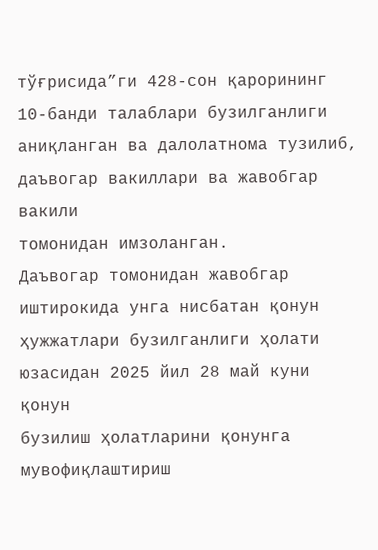тўғрисида”ги 428-сон қарорининг 10-банди талаблари бузилганлиги
аниқланган ва далолатнома тузилиб, даъвогар вакиллари ва жавобгар вакили
томонидан имзоланган.
Даъвогар томонидан жавобгар иштирокида унга нисбатан қонун
ҳужжатлари бузилганлиги ҳолати юзасидан 2025 йил 28 май куни қонун
бузилиш ҳолатларини қонунга мувофиқлаштириш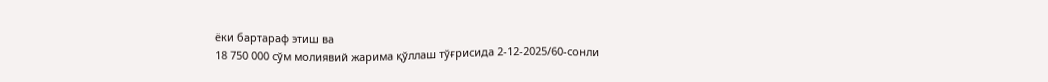ёки бартараф этиш ва
18 750 000 сўм молиявий жарима қўллаш тўғрисида 2-12-2025/60-сонли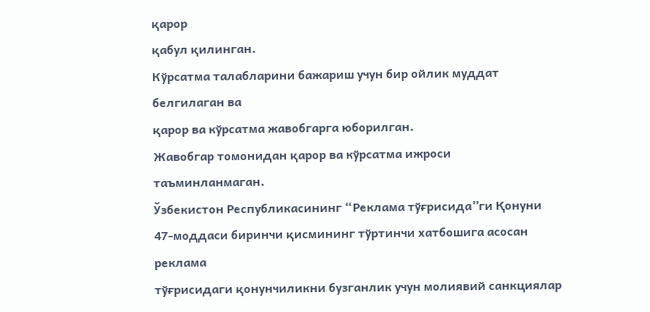қарор
қабул қилинган.
Кўрсатма талабларини бажариш учун бир ойлик муддат белгилаган ва
қарор ва кўрсатма жавобгарга юборилган.
Жавобгар томонидан қарор ва кўрсатма ижроси таъминланмаган.
Ўзбекистон Республикасининг “Реклама тўғрисида”ги Қонуни
47-моддаси биринчи қисмининг тўртинчи хатбошига асосан реклама
тўғрисидаги қонунчиликни бузганлик учун молиявий санкциялар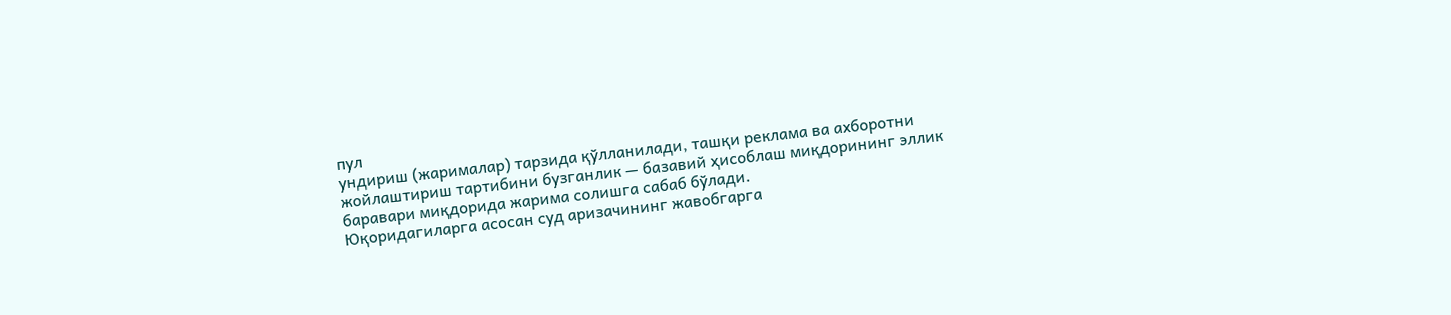пул
ундириш (жарималар) тарзида қўлланилади, ташқи реклама ва ахборотни
жойлаштириш тартибини бузганлик — базавий ҳисоблаш миқдорининг эллик
баравари миқдорида жарима солишга сабаб бўлади.
Юқоридагиларга асосан суд аризачининг жавобгарга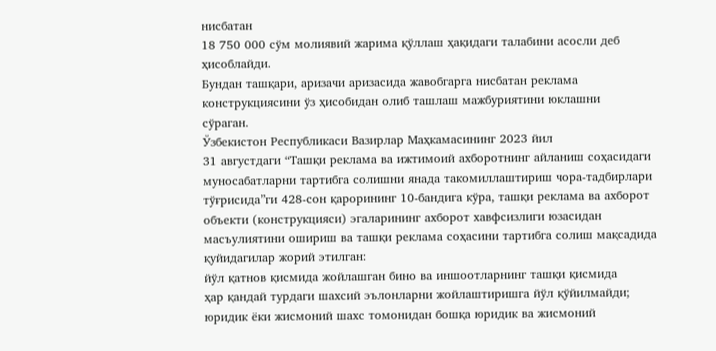нисбатан
18 750 000 сўм молиявий жарима қўллаш ҳақидаги талабини асосли деб
ҳисоблайди.
Бундан ташқари, аризачи аризасида жавобгарга нисбатан реклама
конструкциясини ўз ҳисобидан олиб ташлаш мажбуриятини юклашни
сўраган.
Ўзбекистон Республикаси Вазирлар Маҳкамасининг 2023 йил
31 августдаги “Ташқи реклама ва ижтимоий ахборотнинг айланиш соҳасидаги
муносабатларни тартибга солишни янада такомиллаштириш чора-тадбирлари
тўғрисида”ги 428-сон қарорининг 10-бандига кўра, ташқи реклама ва ахборот
объекти (конструкцияси) эгаларининг ахборот хавфсизлиги юзасидан
масъулиятини ошириш ва ташқи реклама соҳасини тартибга солиш мақсадида
қуйидагилар жорий этилган:
йўл қатнов қисмида жойлашган бино ва иншоотларнинг ташқи қисмида
ҳар қандай турдаги шахсий эълонларни жойлаштиришга йўл қўйилмайди;
юридик ёки жисмоний шахс томонидан бошқа юридик ва жисмоний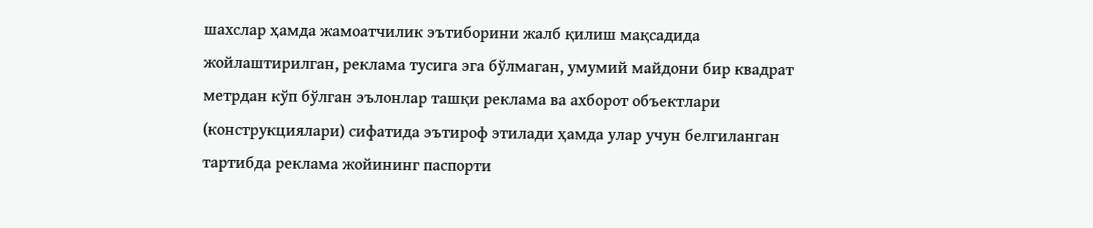шахслар ҳамда жамоатчилик эътиборини жалб қилиш мақсадида
жойлаштирилган, реклама тусига эга бўлмаган, умумий майдони бир квадрат
метрдан кўп бўлган эълонлар ташқи реклама ва ахборот объектлари
(конструкциялари) сифатида эътироф этилади ҳамда улар учун белгиланган
тартибда реклама жойининг паспорти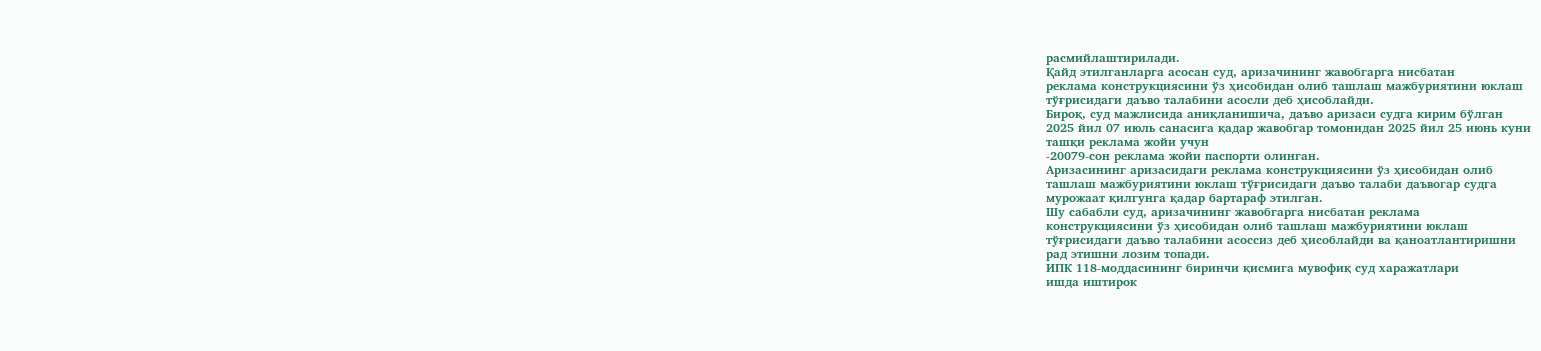расмийлаштирилади.
Қайд этилганларга асосан суд, аризачининг жавобгарга нисбатан
реклама конструкциясини ўз ҳисобидан олиб ташлаш мажбуриятини юклаш
тўғрисидаги даъво талабини асосли деб ҳисоблайди.
Бироқ, суд мажлисида аниқланишича, даъво аризаси судга кирим бўлган
2025 йил 07 июль санасига қадар жавобгар томонидан 2025 йил 25 июнь куни
ташқи реклама жойи учун
-20079-сон реклама жойи паспорти олинган.
Аризасининг аризасидаги реклама конструкциясини ўз ҳисобидан олиб
ташлаш мажбуриятини юклаш тўғрисидаги даъво талаби даъвогар судга
мурожаат қилгунга қадар бартараф этилган.
Шу сабабли суд, аризачининг жавобгарга нисбатан реклама
конструкциясини ўз ҳисобидан олиб ташлаш мажбуриятини юклаш
тўғрисидаги даъво талабини асоссиз деб ҳисоблайди ва қаноатлантиришни
рад этишни лозим топади.
ИПК 118-моддасининг биринчи қисмига мувофиқ суд харажатлари
ишда иштирок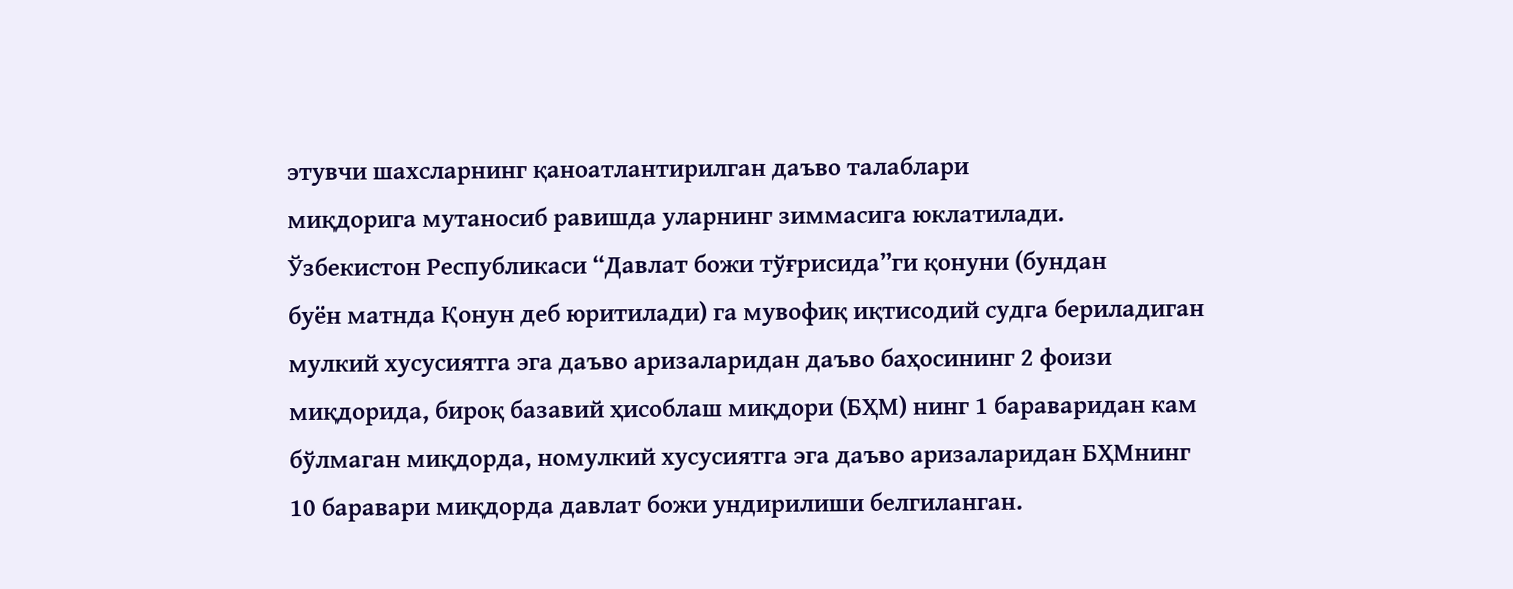этувчи шахсларнинг қаноатлантирилган даъво талаблари
миқдорига мутаносиб равишда уларнинг зиммасига юклатилади.
Ўзбекистон Республикаси “Давлат божи тўғрисида”ги қонуни (бундан
буён матнда Қонун деб юритилади) га мувофиқ иқтисодий судга бериладиган
мулкий хусусиятга эга даъво аризаларидан даъво баҳосининг 2 фоизи
миқдорида, бироқ базавий ҳисоблаш миқдори (БҲМ) нинг 1 бараваридан кам
бўлмаган миқдорда, номулкий хусусиятга эга даъво аризаларидан БҲМнинг
10 баравари миқдорда давлат божи ундирилиши белгиланган.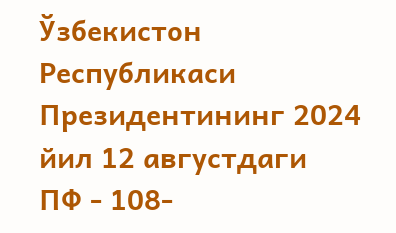Ўзбекистон Республикаси Президентининг 2024 йил 12 августдаги
ПФ - 108-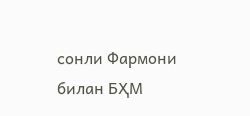сонли Фармони билан БҲМ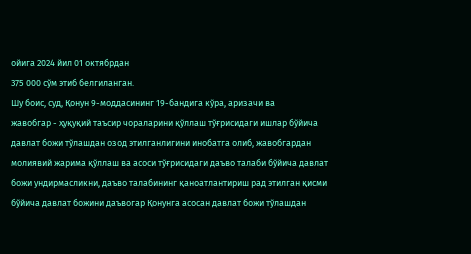ойига 2024 йил 01 октябрдан
375 000 сўм этиб белгиланган.
Шу боис, суд, Қонун 9-моддасининг 19-бандига кўра, аризачи ва
жавобгар - ҳуқуқий таъсир чораларини қўллаш тўғрисидаги ишлар бўйича
давлат божи тўлашдан озод этилганлигини инобатга олиб, жавобгардан
молиявий жарима қўллаш ва асоси тўғрисидаги даъво талаби бўйича давлат
божи ундирмасликни, даъво талабининг қаноатлантириш рад этилган қисми
бўйича давлат божини даъвогар Қонунга асосан давлат божи тўлашдан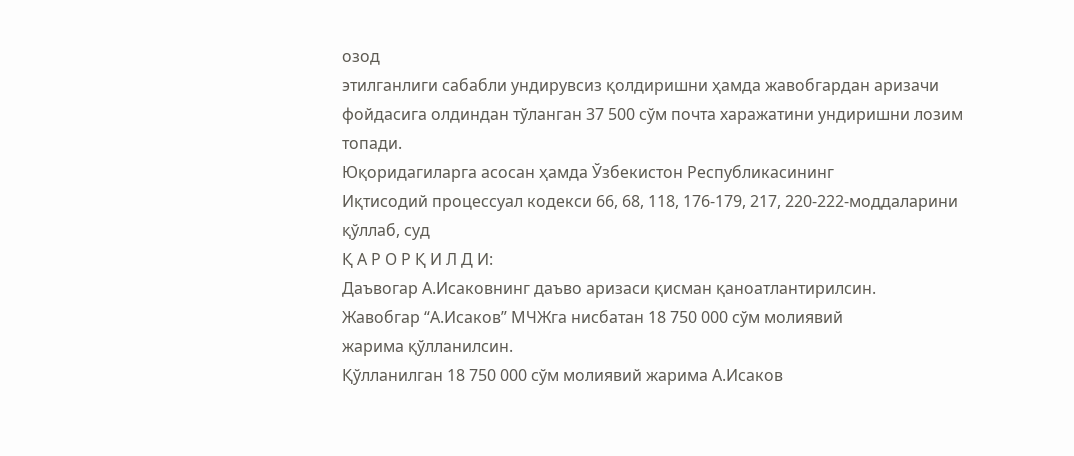озод
этилганлиги сабабли ундирувсиз қолдиришни ҳамда жавобгардан аризачи
фойдасига олдиндан тўланган 37 500 сўм почта харажатини ундиришни лозим
топади.
Юқоридагиларга асосан ҳамда Ўзбекистон Республикасининг
Иқтисодий процессуал кодекси 66, 68, 118, 176-179, 217, 220-222-моддаларини
қўллаб, суд
Қ А Р О Р Қ И Л Д И:
Даъвогар А.Исаковнинг даъво аризаси қисман қаноатлантирилсин.
Жавобгар “А.Исаков” МЧЖга нисбатан 18 750 000 сўм молиявий
жарима қўлланилсин.
Қўлланилган 18 750 000 сўм молиявий жарима А.Исаков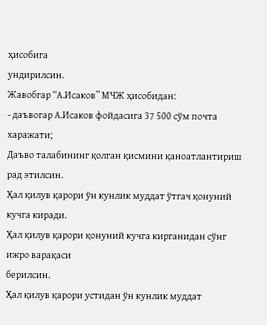ҳисобига
ундирилсин.
Жавобгар “А.Исаков” МЧЖ ҳисобидан:
- даъвогар А.Исаков фойдасига 37 500 сўм почта харажати;
Даъво талабининг қолган қисмини қаноатлантириш рад этилсин.
Ҳал қилув қарори ўн кунлик муддат ўтгач қонуний кучга киради.
Ҳал қилув қарори қонуний кучга кирганидан сўнг ижро варақаси
берилсин.
Ҳал қилув қарори устидан ўн кунлик муддат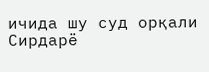ичида шу суд орқали
Сирдарё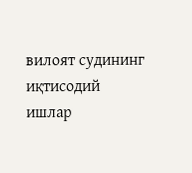вилоят судининг иқтисодий ишлар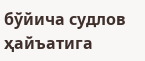бўйича судлов ҳайъатига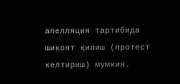апелляция тартибида шикоят қилиш (протест келтириш) мумкин.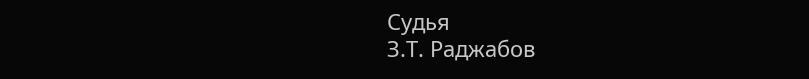Судья
З.Т. Раджабов